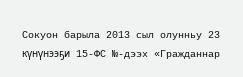Сокуон барыла 2013 сыл олунньу 23 күнүнээҕи 15-ФС №-дээх «Гражданнар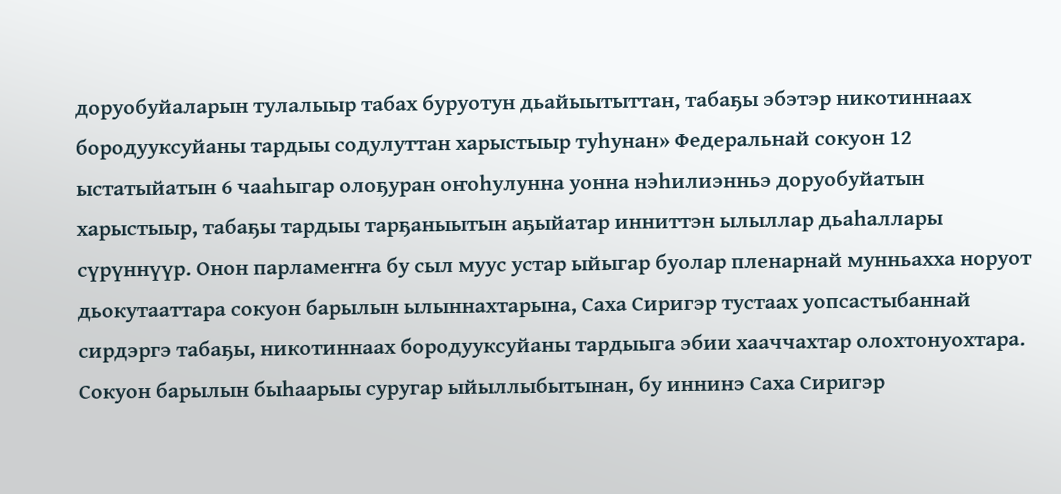доруобуйаларын тулалыыр табах буруотун дьайыытыттан, табаҕы эбэтэр никотиннаах бородууксуйаны тардыы содулуттан харыстыыр туһунан» Федеральнай сокуон 12 ыстатыйатын 6 чааһыгар олоҕуран оҥоһулунна уонна нэһилиэнньэ доруобуйатын харыстыыр, табаҕы тардыы тарҕаныытын аҕыйатар инниттэн ылыллар дьаһаллары сүрүннүүр. Онон парламеҥҥа бу сыл муус устар ыйыгар буолар пленарнай мунньахха норуот дьокутааттара сокуон барылын ылыннахтарына, Саха Сиригэр тустаах уопсастыбаннай сирдэргэ табаҕы, никотиннаах бородууксуйаны тардыыга эбии хааччахтар олохтонуохтара.
Сокуон барылын быһаарыы суругар ыйыллыбытынан, бу иннинэ Саха Сиригэр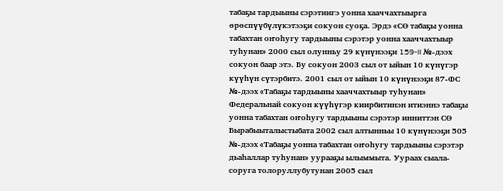табаҕы тардыыны сэрэтиигэ уонна хааччахтыырга өрөспүүбүлүкэтээҕи сокуон суоҕа. Эрдэ «СӨ табаҕы уонна табахтан оҥоһугу тардыыны сэрэтэр уонна хааччахтыыр туһунан» 2000 сыл олунньу 29 күнүнээҕи 159-II №-дээх сокуон баар этэ. Бу сокуон 2003 сыл от ыйын 10 күнүгэр күүһүн сүтэрбитэ. 2001 сыл от ыйын 10 күнүнээҕи 87-ФС №-дээх «Табаҕы тардыыны хааччахтыыр туһунан» Федеральнай сокуон күүһүгэр киирбитинэн итиэннэ табаҕы уонна табахтан оҥоһугу тардыыны сэрэтэр инниттэн СӨ Бырабыыталыстыбата 2002 сыл алтынньы 10 күнүнээҕи 505 №-дээх «Табаҕы уонна табахтан оҥоһугу тардыыны сэрэтэр дьаһаллар туһунан» уурааҕы ылыммыта. Уураах сыала-соруга толоруллубутунан 2005 сыл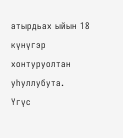атырдьах ыйын 18 күнүгэр хонтуруолтан уһуллубута.
Үгүс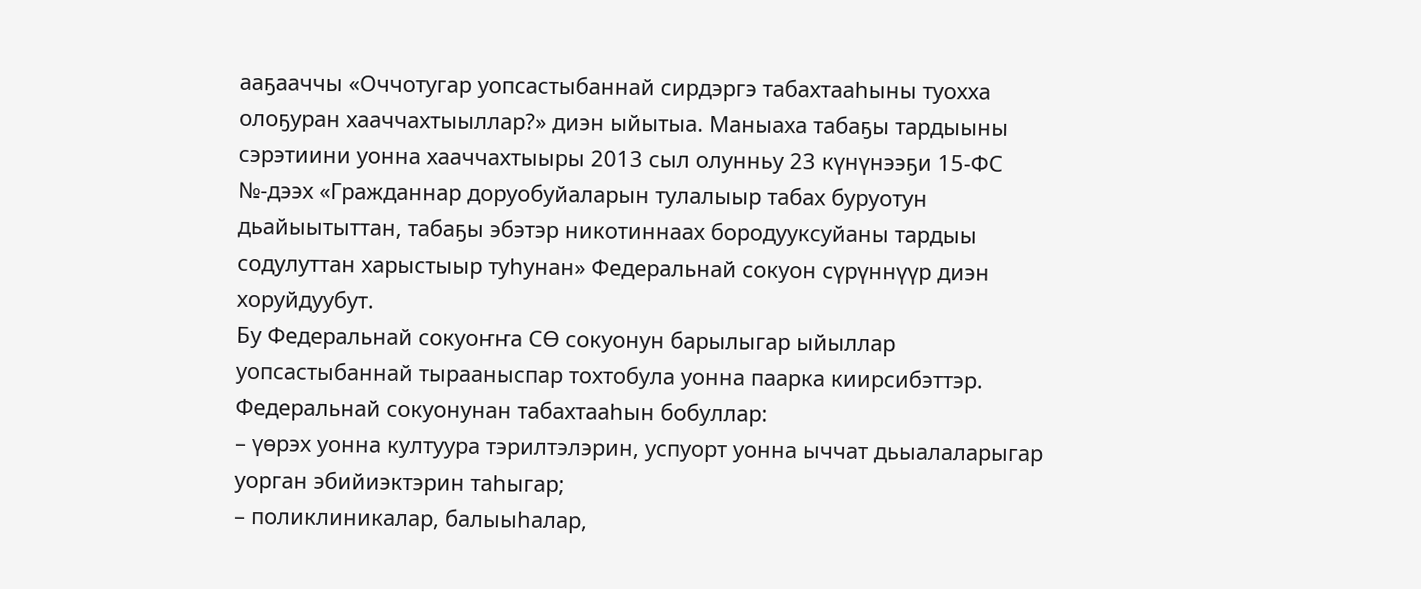ааҕааччы «Оччотугар уопсастыбаннай сирдэргэ табахтааһыны туохха олоҕуран хааччахтыыллар?» диэн ыйытыа. Маныаха табаҕы тардыыны сэрэтиини уонна хааччахтыыры 2013 сыл олунньу 23 күнүнээҕи 15-ФС №-дээх «Гражданнар доруобуйаларын тулалыыр табах буруотун дьайыытыттан, табаҕы эбэтэр никотиннаах бородууксуйаны тардыы содулуттан харыстыыр туһунан» Федеральнай сокуон сүрүннүүр диэн хоруйдуубут.
Бу Федеральнай сокуоҥҥа СӨ сокуонун барылыгар ыйыллар уопсастыбаннай тырааныспар тохтобула уонна паарка киирсибэттэр. Федеральнай сокуонунан табахтааһын бобуллар:
– үөрэх уонна култуура тэрилтэлэрин, успуорт уонна ыччат дьыалаларыгар уорган эбийиэктэрин таһыгар;
– поликлиникалар, балыыһалар,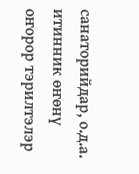санаторийдар, о.д.а. итинник өҥөнү оҥорор тэрилтэлэр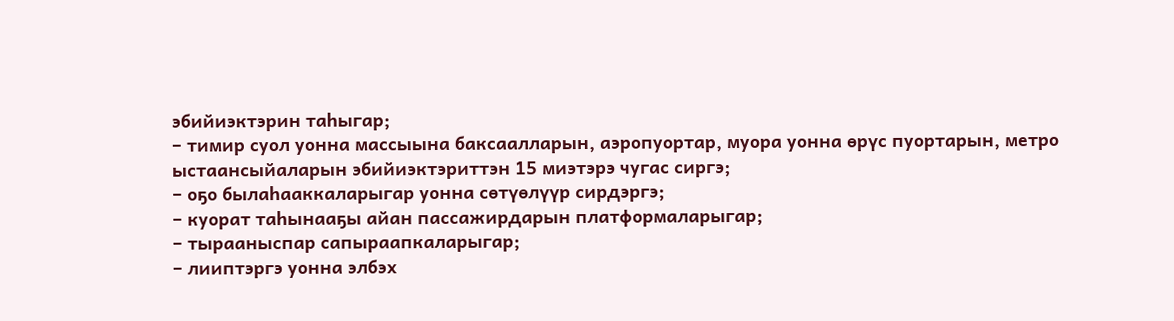эбийиэктэрин таһыгар;
– тимир суол уонна массыына баксаалларын, аэропуортар, муора уонна өрүс пуортарын, метро ыстаансыйаларын эбийиэктэриттэн 15 миэтэрэ чугас сиргэ;
– оҕо былаһааккаларыгар уонна сөтүөлүүр сирдэргэ;
– куорат таһынааҕы айан пассажирдарын платформаларыгар;
– тырааныспар сапыраапкаларыгар;
– лииптэргэ уонна элбэх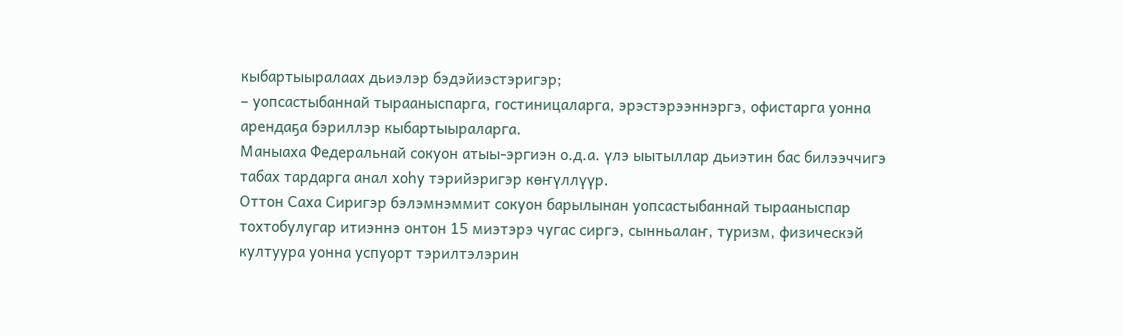кыбартыыралаах дьиэлэр бэдэйиэстэригэр;
– уопсастыбаннай тырааныспарга, гостиницаларга, эрэстэрээннэргэ, офистарга уонна арендаҕа бэриллэр кыбартыыраларга.
Маныаха Федеральнай сокуон атыы-эргиэн о.д.а. үлэ ыытыллар дьиэтин бас билээччигэ табах тардарга анал хоһу тэрийэригэр көҥүллүүр.
Оттон Саха Сиригэр бэлэмнэммит сокуон барылынан уопсастыбаннай тырааныспар тохтобулугар итиэннэ онтон 15 миэтэрэ чугас сиргэ, сынньалаҥ, туризм, физическэй култуура уонна успуорт тэрилтэлэрин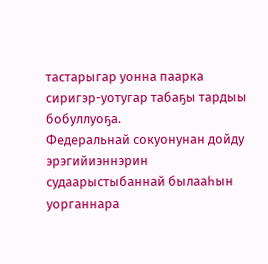тастарыгар уонна паарка сиригэр-уотугар табаҕы тардыы бобуллуоҕа.
Федеральнай сокуонунан дойду эрэгийиэннэрин судаарыстыбаннай былааһын уорганнара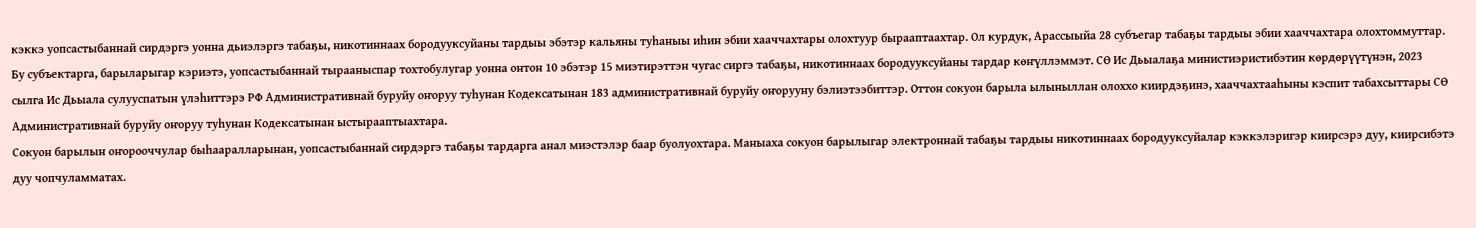кэккэ уопсастыбаннай сирдэргэ уонна дьиэлэргэ табаҕы, никотиннаах бородууксуйаны тардыы эбэтэр кальяны туһаныы иһин эбии хааччахтары олохтуур бырааптаахтар. Ол курдук, Арассыыйа 28 субъегар табаҕы тардыы эбии хааччахтара олохтоммуттар. Бу субъектарга, барыларыгар кэриэтэ, уопсастыбаннай тырааныспар тохтобулугар уонна онтон 10 эбэтэр 15 миэтирэттэн чугас сиргэ табаҕы, никотиннаах бородууксуйаны тардар көҥүллэммэт. СӨ Ис Дьыалаҕа министиэристибэтин көрдөрүүтүнэн, 2023 сылга Ис Дьыала сулууспатын үлэһиттэрэ РФ Административнай буруйу оҥоруу туһунан Кодексатынан 183 административнай буруйу оҥорууну бэлиэтээбиттэр. Оттон сокуон барыла ылыныллан олоххо киирдэҕинэ, хааччахтааһыны кэспит табахсыттары СӨ Административнай буруйу оҥоруу туһунан Кодексатынан ыстырааптыахтара.
Сокуон барылын оҥорооччулар быһааралларынан, уопсастыбаннай сирдэргэ табаҕы тардарга анал миэстэлэр баар буолуохтара. Маныаха сокуон барылыгар электроннай табаҕы тардыы никотиннаах бородууксуйалар кэккэлэригэр киирсэрэ дуу, киирсибэтэ дуу чопчуламматах.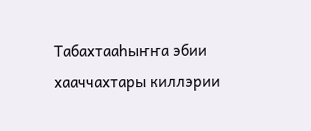Табахтааһыҥҥа эбии хааччахтары киллэрии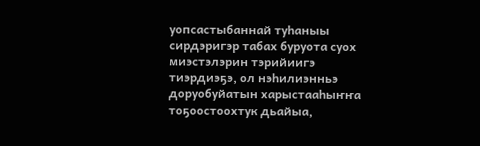уопсастыбаннай туһаныы сирдэригэр табах буруота суох миэстэлэрин тэрийиигэ тиэрдиэҕэ, ол нэһилиэнньэ доруобуйатын харыстааһыҥҥа тоҕоостоохтук дьайыа,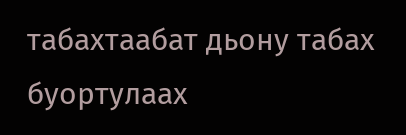табахтаабат дьону табах буортулаах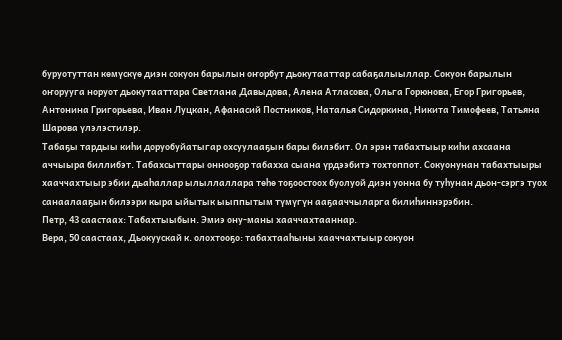буруотуттан көмүскүө диэн сокуон барылын оҥорбут дьокутааттар сабаҕалыыллар. Сокуон барылын оҥорууга норуот дьокутааттара Светлана Давыдова, Алена Атласова, Ольга Горюнова, Егор Григорьев, Антонина Григорьева, Иван Луцкан, Афанасий Постников, Наталья Сидоркина, Никита Тимофеев, Татьяна Шарова үлэлэстилэр.
Табаҕы тардыы киһи доруобуйатыгар охсуулааҕын бары билэбит. Ол эрэн табахтыыр киһи ахсаана аччыыра биллибэт. Табахсыттары оннооҕор табахха сыана үрдээбитэ тохтоппот. Сокуонунан табахтыыры хааччахтыыр эбии дьаһаллар ылыллаллара төһө тоҕоостоох буолуой диэн уонна бу туһунан дьон-сэргэ туох санаалааҕын билээри кыра ыйытык ыыппытым түмүгүн ааҕааччыларга билиһиннэрэбин.
Петр, 43 саастаах: Табахтыыбын. Эмиэ ону-маны хааччахтааннар.
Вера, 50 саастаах, Дьокуускай к. олохтооҕо: табахтааһыны хааччахтыыр сокуон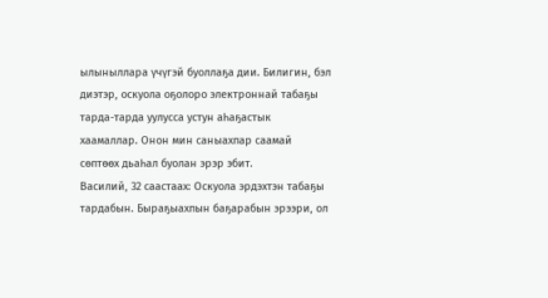ылыныллара үчүгэй буоллаҕа дии. Билигин, бэл диэтэр, оскуола оҕолоро электроннай табаҕы тарда-тарда уулусса устун аһаҕастык хаамаллар. Онон мин саныахпар саамай сөптөөх дьаһал буолан эрэр эбит.
Василий, 32 саастаах: Оскуола эрдэхтэн табаҕы тардабын. Быраҕыахпын баҕарабын эрээри, ол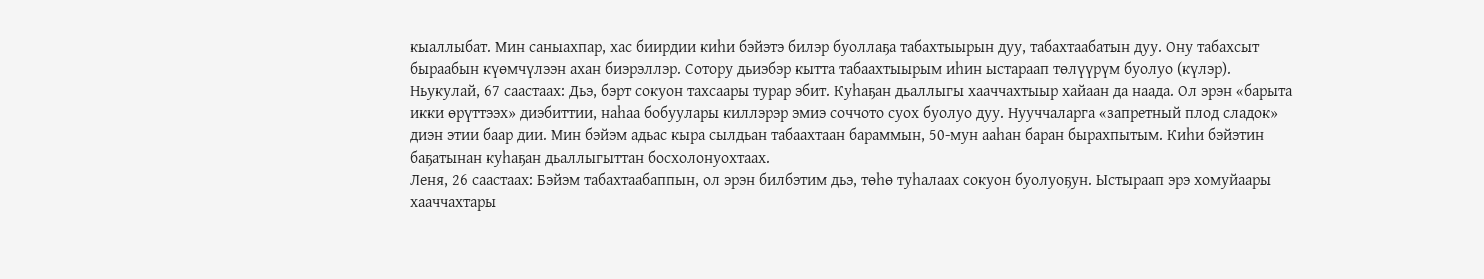кыаллыбат. Мин саныахпар, хас биирдии киһи бэйэтэ билэр буоллаҕа табахтыырын дуу, табахтаабатын дуу. Ону табахсыт быраабын күөмчүлээн ахан биэрэллэр. Сотору дьиэбэр кытта табаахтыырым иһин ыстараап төлүүрүм буолуо (күлэр).
Ньукулай, 67 саастаах: Дьэ, бэрт сокуон тахсаары турар эбит. Куһаҕан дьаллыгы хааччахтыыр хайаан да наада. Ол эрэн «барыта икки өрүттээх» диэбиттии, наһаа бобуулары киллэрэр эмиэ соччото суох буолуо дуу. Нууччаларга «запретный плод сладок» диэн этии баар дии. Мин бэйэм адьас кыра сылдьан табаахтаан бараммын, 50-мун ааһан баран бырахпытым. Киһи бэйэтин баҕатынан куһаҕан дьаллыгыттан босхолонуохтаах.
Леня, 26 саастаах: Бэйэм табахтаабаппын, ол эрэн билбэтим дьэ, төһө туһалаах сокуон буолуоҕун. Ыстыраап эрэ хомуйаары хааччахтары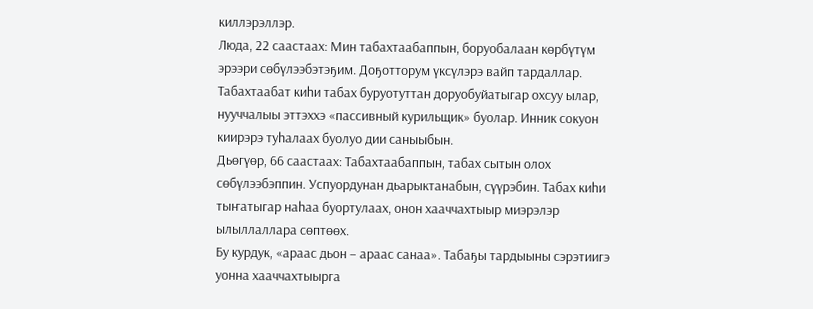киллэрэллэр.
Люда, 22 саастаах: Мин табахтаабаппын, боруобалаан көрбүтүм эрээри сөбүлээбэтэҕим. Доҕотторум үксүлэрэ вайп тардаллар. Табахтаабат киһи табах буруотуттан доруобуйатыгар охсуу ылар, нууччалыы эттэххэ «пассивный курильщик» буолар. Инник сокуон киирэрэ туһалаах буолуо дии саныыбын.
Дьөгүөр, 66 саастаах: Табахтаабаппын, табах сытын олох сөбүлээбэппин. Успуордунан дьарыктанабын, сүүрэбин. Табах киһи тыҥатыгар наһаа буортулаах, онон хааччахтыыр миэрэлэр ылыллаллара сөптөөх.
Бу курдук, «араас дьон – араас санаа». Табаҕы тардыыны сэрэтиигэ уонна хааччахтыырга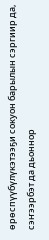өрөспүүбүлүкэтээҕи сокуон барылын сэргиир да, сэҥээрбэт да дьоннор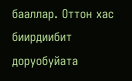бааллар. Оттон хас биирдиибит доруобуйата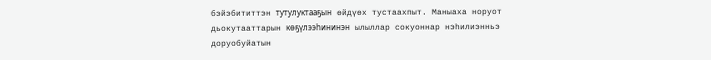бэйэбититтэн тутулуктааҕын өйдүөх тустаахпыт. Маныаха норуот дьокутааттарын көҕүлээһининэн ылыллар сокуоннар нэһилиэнньэ доруобуйатын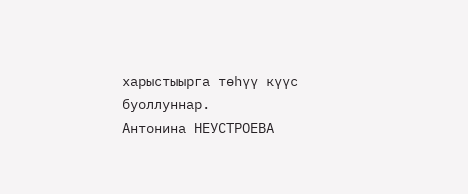харыстыырга төһүү күүс буоллуннар.
Антонина НЕУСТРОЕВА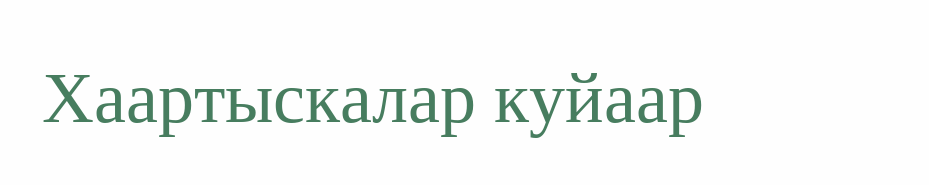Хаартыскалар куйаар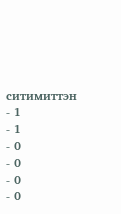ситимиттэн
- 1
- 1
- 0
- 0
- 0
- 0